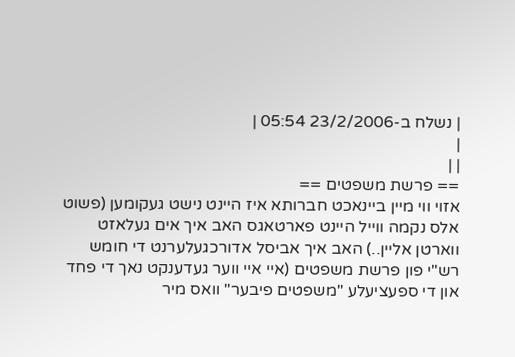| נשלח ב-23/2/2006 05:54 |
|
| |
== פרשת משפטים ==
אזוי ווי מיין ביינאכט חברותא איז היינט נישט געקומען (פשוט אלס נקמה ווייל היינט פארטאגס האב איך אים געלאזט ווארטן אליין..) האב איך אביסל אדורכגעלערנט די חומש רש"י פון פרשת משפטים (איי איי ווער געדענקט נאך די פחד און די ספעציעלע "משפטים פיבער" וואס מיר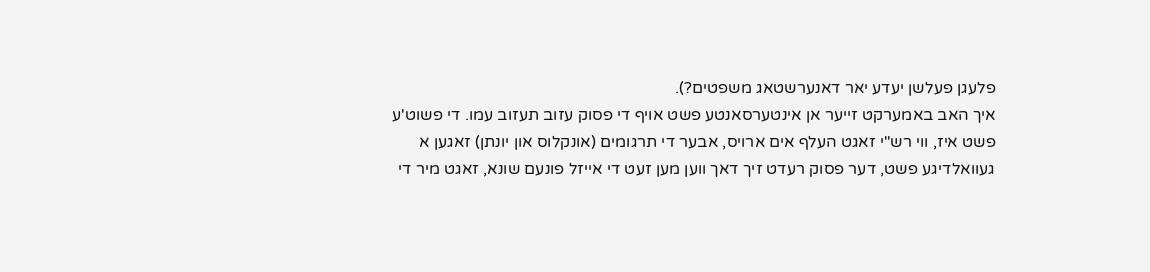פלעגן פעלשן יעדע יאר דאנערשטאג משפטים?).
איך האב באמערקט זייער אן אינטערסאנטע פשט אויף די פסוק עזוב תעזוב עמו. די פשוט'ע פשט איז, ווי רש"י זאגט העלף אים ארויס, אבער די תרגומים (אונקלוס און יונתן) זאגען א געוואלדיגע פשט, דער פסוק רעדט זיך דאך ווען מען זעט די אייזל פונעם שונא, זאגט מיר די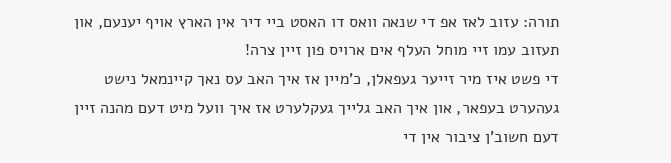תורה: עזוב לאז אפ די שנאה וואס דו האסט ביי דיר אין הארץ אויף יענעם, און תעזוב עמו זיי מוחל העלף אים ארויס פון זיין צרה!
די פשט איז מיר זייער געפאלן, כ'מיין אז איך האב עס נאך קיינמאל נישט געהערט בעפאר, און איך האב גלייך געקלערט אז איך וועל מיט דעם מהנה זיין דעם חשוב'ן ציבור אין די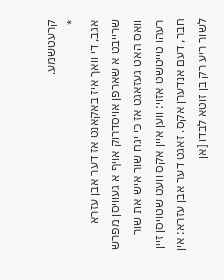קרעטשמע.
*
אגב, די וואך איז באקאנט אז דער אבן עזרא שרייבט א שארפן אויסדרוק אויף א געוויסן מפרש וואס האט געזאגט אז כי יגח שור איש את שור רעהו טייטשט אזוי: ווען איין אקס וועט שטויסן זיין חבר, דעם אנדערן אקס. זאגט דער אבן עזרא: אין לשור ריע רק בן זוטא לבדו [אן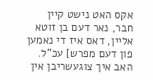אקס האט נישט קיין חבר, נאר דעם בן זוטא אליין, דאס איז די נאמען פון דעם מפרש] עכ"ל.
האב איך צוגעשריבן אין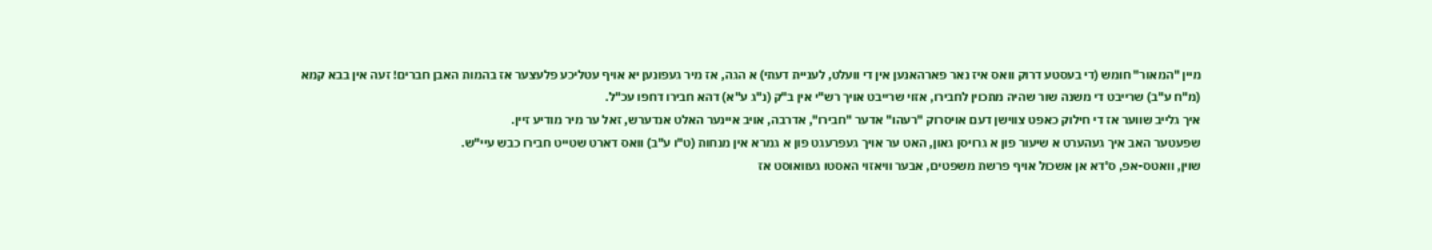מיין "המאור" חומש (די בעסטע דרוק וואס איז נאר פארהאנען אין די וועלט, לעניית דעתי) א הגה, אז מיר געפונען יא אויף עטליכע פלעצער אז בהמות האבן חברים! זעה אין בבא קמא (מ"ח ע"ב) שרייבט די משנה שור שהיה מתכוין לחבירו, אזוי שרייבט אויך רש"י אין ב"ק (נ"ג ע"א) דהא חבירו דחפו עכ"ל.
איך גלייב שווער אז די חילוק כאפט צווישן דעם אויסרוק "רעהו" אדער "חבירו", אדרבה, אויב איינער האלט אנדערש, זאל ער מיר מודיע זיין.
שפעטער האב איך געהערט א שיעור פון א גרויסן גאון, האט ער אויך געפרעגט פון א גמרא אין מנחות (ט"ו ע"ב) וואס דארט שטייט חבירו כבש עיי"ש.
שוין, וואטס-אפ, ס'דא אן אשכול אויף פרשת משפטים, אבער וויאזוי האסטו געוואוסט אז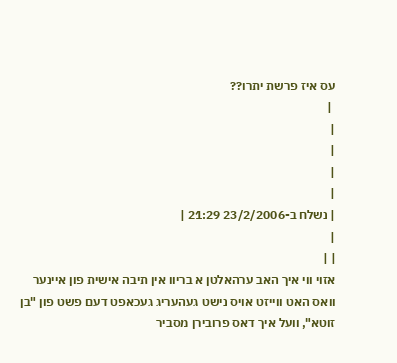עס איז פרשת יתרו??
 |
|
|
|
|
| נשלח ב-23/2/2006 21:29 |
|
| |
אזוי ווי איך האב ערהאלטן א בריוו אין תיבה אישית פון איינער וואס האט ווייזט אויס נישט געהעריג געכאפט דעם פשט פון "בן זוטא", וועל איך דאס פרובירן מסביר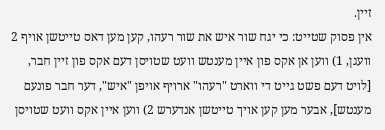זיין.
אין פסוק שטייט: כי יגח שור איש את שור רעהו, קען מען דאס טייטשן אויף 2 וועגן, 1) ווען אן אקס פון איין מענטש וועט שטויסן דעם אקס פון זיין חבר, [לויט דעם פשט גייט די ווארט "רעהו" ארויף אויפן "איש", דער חבר פונעם מענטש], אבער מען קען אויך טייטשן אנדערש 2) ווען איין אקס וועט שטויסן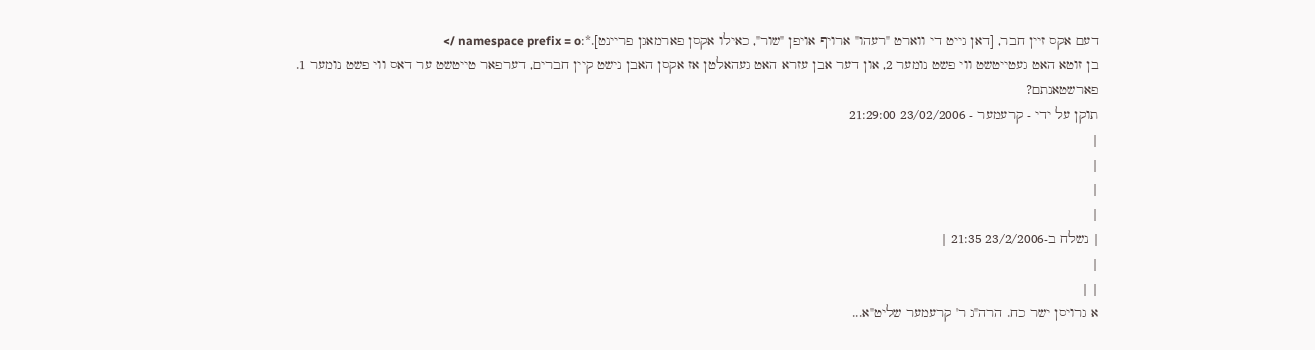דעם אקס זיין חבר, [דאן גייט די ווארט "רעהו" ארויף אויפן "שור", כאילו אקסן פארמאגן פריינט].*:namespace prefix = o />
בן זוטא האט געטייטשט ווי פשט נומער 2, און דער אבן עזרא האט געהאלטן אז אקסן האבן נישט קיין חברים, דערפאר טייטשט ער דאס ווי פשט נומער 1.
פארשטאנתם?
תוקן על ידי - קרעמער - 23/02/2006 21:29:00
|
|
|
|
| נשלח ב-23/2/2006 21:35 |
|
| |
א גרויסן ישר כח. הרה"ג ר' קרעמער שליט"א...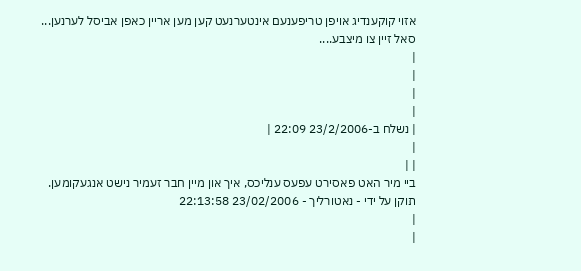אזוי קוקענדיג אויפן טריפענעם אינטערנעט קען מען אריין כאפן אביסל לערנען...
סאל זיין צו מיצבע....
|
|
|
|
| נשלח ב-23/2/2006 22:09 |
|
| |
ביי מיר האט פאסירט עפעס ענליכס, איך און מיין חבר זעמיר נישט אנגעקומען.
תוקן על ידי - נאטורליך - 23/02/2006 22:13:58
|
|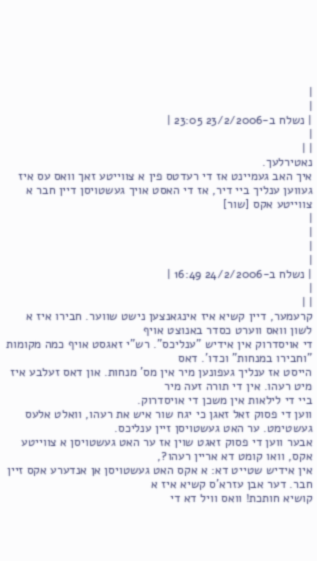|
|
| נשלח ב-23/2/2006 23:05 |
|
| |
נאטירלעך.
איך האב געמיינט אז די רעדטס פין א צווייטע זאך וואס עס איז געווען ענליך ביי דיר, אז די האסט אויך געשטויסן דיין חבר א צווייטע אקס [שור]
|
|
|
|
| נשלח ב-24/2/2006 16:49 |
|
| |
קרעמער, דיין קשיא איז אינגאנצען נישט שווער. חבירו איז א לשון וואס ווערט כסדר באנוצט אויף
די אויסדרוק אין אידיש "ענליכס". רש"י זאגסט אויף כמה מקומות "וחבירו במנחות" וכדו'. דאס
הייסט אז ענליך געפונען מיר אין מס' מנחות. און דאס זעלבע איז מיט רעהו. אין די תורה זעה מיר
ביי די לילאות אין משכן די אויסדרוק.
ווען די פסוק זאל זאגן כי יגח שור איש את רעהו, וואלט אלעס געשטימט. ער האט געשטויסן זיין ענליכס.
אבער ווען די פסוק זאגט שוין אז ער האט געשטויסן א צווייטע אקס, וואו קומט דא אריין רעהו?,
אין אידיש שטייט דא: א אקס האט געשטויסן אן אנדערע אקס זיין חבר. דער אבן עזרא'ס קשיא איז א
קושיא חותכת! וואס וויל דא די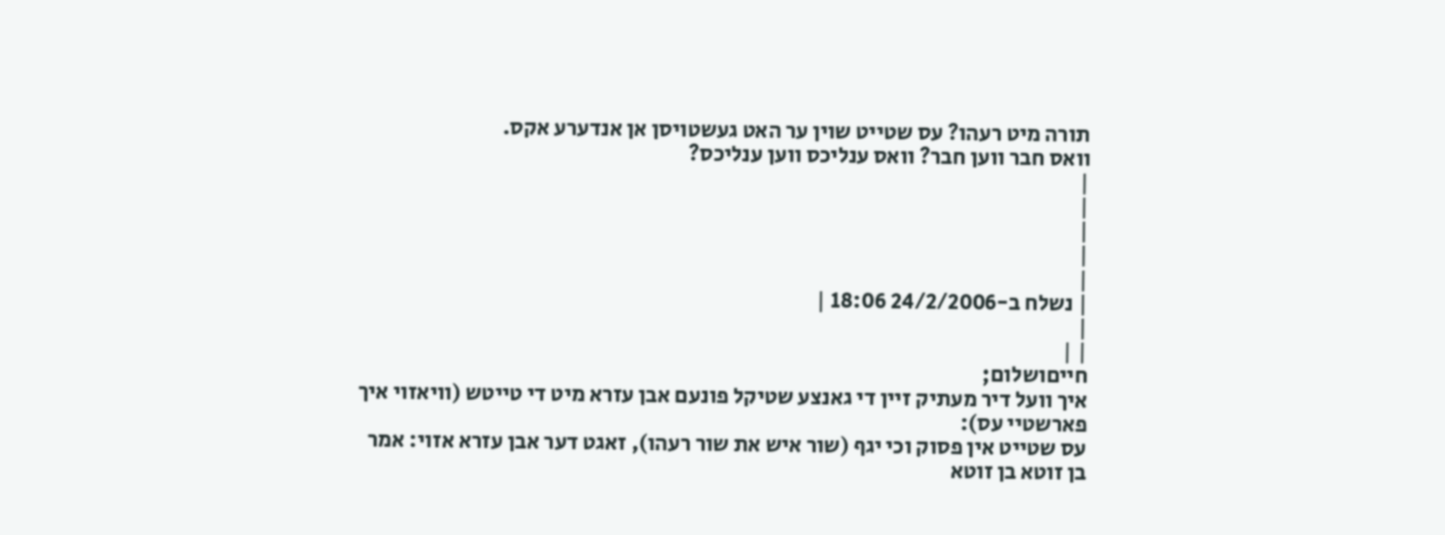תורה מיט רעהו? עס שטייט שוין ער האט געשטויסן אן אנדערע אקס.
וואס חבר ווען חבר? וואס ענליכס ווען ענליכס?
|
|
|
|
|
| נשלח ב-24/2/2006 18:06 |
|
| |
חייםושלום;
איך וועל דיר מעתיק זיין די גאנצע שטיקל פונעם אבן עזרא מיט די טייטש (וויאזוי איך פארשטיי עס):
עס שטייט אין פסוק וכי יגף (שור איש את שור רעהו), זאגט דער אבן עזרא אזוי: אמר בן זוטא בן זוטא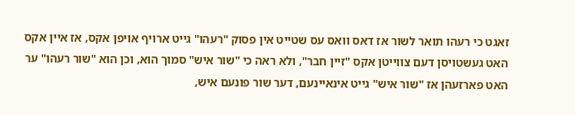זאגט כי רעהו תואר לשור אז דאס וואס עס שטייט אין פסוק "רעהו" גייט ארויף אויפן אקס, אז איין אקס האט געשטויסן דעם צווייטן אקס "זיין חבר", ולא ראה כי "שור איש" סמוך הוא, וכן הוא "שור רעהו" ער האט פארזעהן אז "שור איש" גייט אינאיינעם, דער שור פונעם איש,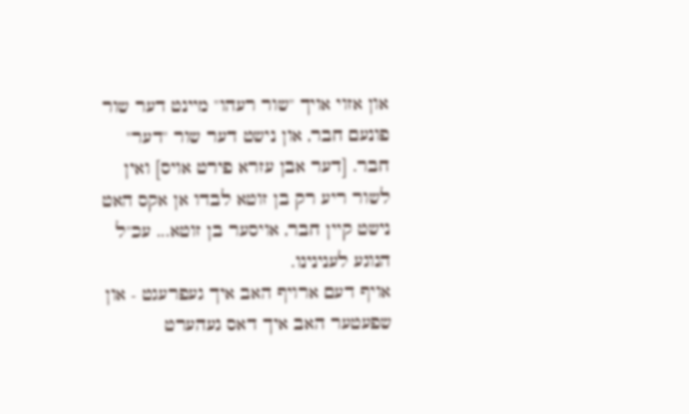און אזוי אויך "שור רעהו" מיינט דער שור פונעם חבר, און נישט דער שור "דער" חבר. [דער אבן עזרא פירט אויס] ואין לשור ריע רק בן זוטא לבדו אן אקס האט נישט קיין חבר, אויסער בן זוטא... עכ"ל הנוגע לענינינו.
אויף דעם ארויף האב איך געפרעגט - און שפעטער האב איך דאס געהערט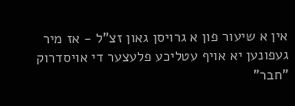אין א שיעור פון א גרויסן גאון זצ"ל - אז מיר געפונען יא אויף עטליכע פלעצער די אויסדרוק "חבר"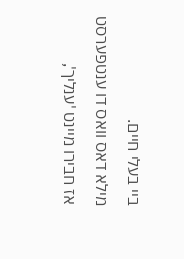ביי בעלי חיים.
מילא דאס וואס דו ענטפערסט אז חבירו מיינט 'ענליך',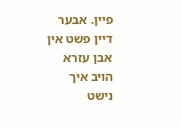פיין. אבער דיין פשט אין אבן עזרא הויב איך נישט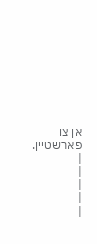אן צו פארשטיין.
|
|
|
|
|